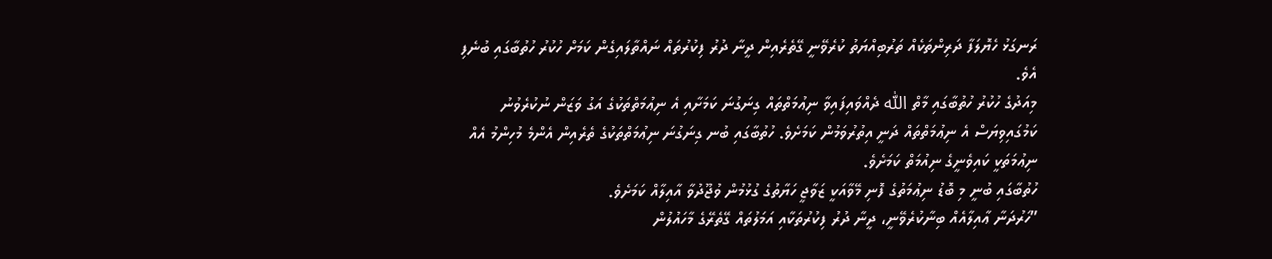ރަނގަޅު ހެޔޮލަފާ ދަރިންތަކެއް ތަރުބިއްޔަތު ކުރެވޭނީ ގޭތެރެއިން ދީނާ ދުރު ފިކުރުތައް ނައްތާލައިގެން ކަމަށް ހުކުރު ހުތުބާގައި ބުނެފި އެވެ.
މިއަދުގެ ހުކުރު ހުތުބާގައި މާތް اللّٰه ދެއްވައިފައިވާ ނިޢުމަތްތައް ގިނަގުނަ ކަމަށާއި އެ ނިޢުމަތްތަކުގެ އަގު ވަޒަން ނުކުރެވުނު ކަމުގައިވިޔަސް އެ ނިޢުމަތްތައް ދަނީ އިތުރުވަމުން ކަމަށެވެ. ހުތުބާގައި ބުނ ގިނަގުނަ ނިޢުމަތްތަކުގެ ތެރެއިން އެންމެ މުހިންމު އެއް ނިޢުމަތަކީ ކައިވެނީގެ ނިއުމަތް ކަމަށެވެ.
ހުތުބާގައި ބުނީ މި ބޮޑު ނިޢުމަތުގެ ފޮނި މޭވާއަކީ ޒަވާޖީ ހަޔާތުގެ ގުޅުމުން ވުޖޫދުވާ އާއިލާއް ކަމަށެވެ.
”ހަރުދަނާ ޢާއިލާއެއް ބިނާކުރެވޭނީ، ދީނާ ދުރު ފިކުރުތަކާއި އަމަލުތައް ގޭތެރޭގެ މާހައުލުން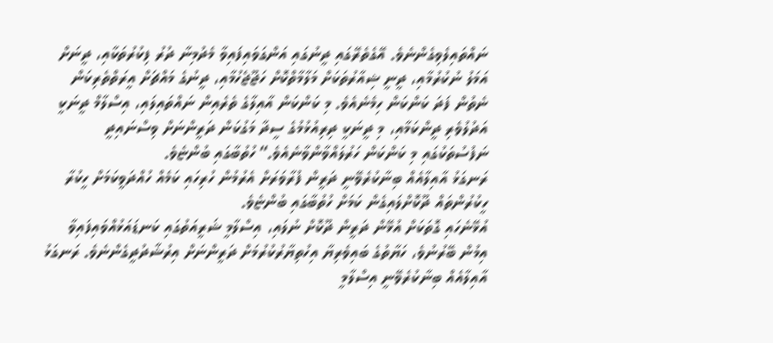ނައްތައިލެވިގެންނެވެ. އޭގެތެރޭގައި ދީނުގައި އަންގަވައިފައިވާ މެދުމިނާ ދުރު ފިކުރުތަކާއި، ދީނަށް އަމަލު ނުކުރުމާއި، ދީނީ ޝިއާރުތަކަށް މަލާމާތްކޮށް ހަޖޫޖެހުމާއި، ދީނުގެ މައްޗަށް އީރަތްތެރިކަން ނެތުން ފަދަ ކަންކަން ހިމެނެއެވެ. މި ކަންކަން އާއިލާގެ ތެރެއިން ނައްތައިލައި، އިސްލާމް ދީނަކީ އަދުލުވެރި ދީންކަމާއި، މި ދީނަކީ ދިރިއުޅުމުގެ ސީދާ މަގުކަން ދަރީންނަށް ވިސްނައިދީ ނަފުސުތަކުގައި މި ކަންކަން ހަރުލައްވާންވާނެއެވެ.“ ހުތުބާގައި ބުންޏެވެ.
ރަނގަޅު އާއިލާއެއް ބިނާކުރެވޭނީ ދަރީން ފުރާވަރަށް އެރުމުން ހުރިހައި ކަމެއް ހުއްދަވީކަމަށް ހީކުރާ ހީކުރުންތައް ދޫކޮށްލައިގެން ކަމަށް ހުތުބާގައި ބުންޏެވެ.
އުޅޭނެހައި ގޮތަކަށް އުޅޭން ދަރީން ދޫކޮށް ނުލައި، އިސްލާމީ ޝަރީއަތުގައި ކަނޑައަޅުއްވައިފައިވާ އިމުން ބޭރުނުވެ، ހަޔާތުގެ ބައިވެރިޔާ އިހުތިޔާރުކުރުމަށް ދަރީންނަށް އިރުޝާދުދީގެންނެވެ. ރަނގަޅު އާއިލާއެއް ބިނާކުރެވޭނީ އިސްލާމީ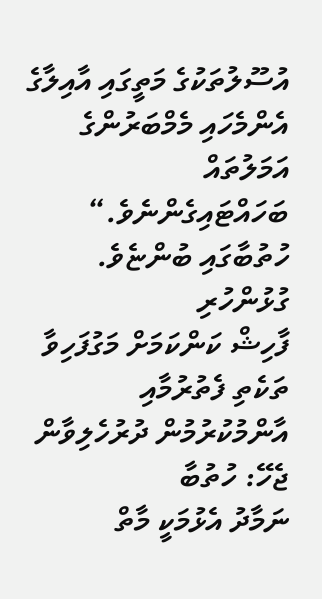އުސޫލުތަކުގެ މަތީގައި އާއިލާގެ އެންމެހައި މެމްބަރުންގެ އަމަލުތައް ބަހައްޓައިގެންނެވެ.“ ހުތުބާގައި ބުންޏެވެ.
ގުޅުންހުރި
ފާހިޝް ކަންކަމަށް މަގުފަހިވާ ތަކެތި ފެތުރުމާއި އާންމުކުރުމުން ދުރުހެލިވާން ޖެހޭ: ހުތުބާ
ނަމާދު އެޅުމަކީ މާތް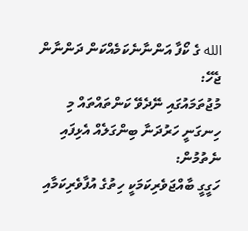الله ގެ ކޯފާ އަންނާނެކަމެއްކަން ދަންނާން ޖެހޭ:
މުޖުތަމައުގައި ނޭދެވޭ ކަންތައްތައް މި ހިނގަނީ ހަރުދަނާ ބިންގަލެއް އެޅިފައި ނެތުމުން:
ހަގީގީ ބާއްޖަވެރިކަމަކީ ހިތުގެ އުފާވެރިކަމާއި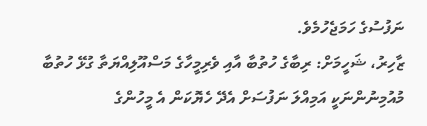ނަފުސުގެ ހަމަޖެހުމެވެ.
ޒާހިރު، ޝަހީމަށް: ރިބާގެ ހުތުބާ އާއި ވެރިމީހާގެ މަސްއޫލިއްޔަތާ ގުޅޭ ހުތުބާ
މުއުމިނުންނަކީ އަމިއްލަ ނަފުސަށް އެދޭ ހެޔޮކަން އެ މީހުންގެ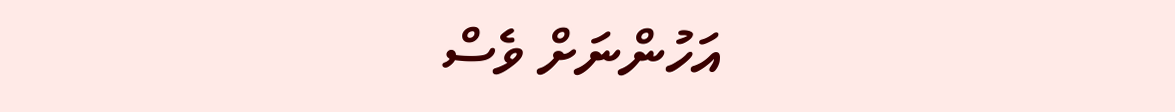އަހުންނަށް ވެސް